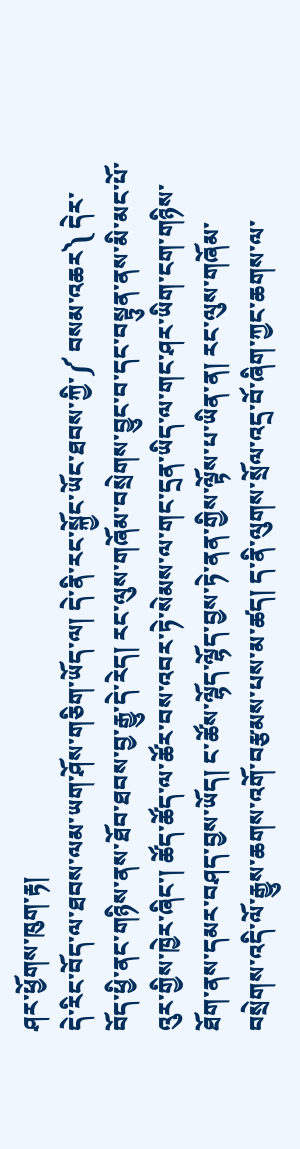ཤར་ཕྱོགས་ཁུག་རྟ།
དེ་རིང་བོད་ལ་ཐབས་ལམ་ཡག་ཤོས་གཅིག་ཡོད་ལ། དེ་ནི་རང་སྐྱོང་ཡོང་ཐབས་ཀྱི་༼ བསམ་འཆར༽ དེར་བོད་ཕྱི་ནང་གཉིས་ནས་ཐོབ་ཐབས་བྱ་རྒྱུ་དེ་རེད། རང་ལུས་གཞོམ་བསྲེགས་བྱུང་བ་དང་བསྟུན་ནས་མི་མང་པོ་འུར་གྱིས་ཁྱེར་ཞིང་། ཚོད་ཚོད་ལ་ཚོར་བས་འབར་ཏེ་སེམས་ལ་གང་དྲན་ཡིད་ལ་གང་ཤར་ཡིག་ངག་གཉིས་ཐོག་ནས་དམར་བཤད་བྱས་ཡོད། ང་ཚོས་ལྷོད་ལྷོད་བྱས་ཏེ་ནན་གྱིས་ལྟོས་པ་ཡིན་ན། རང་ལུས་གཞོམ་བསྲེགས་འདི་ལོ་རྒྱུས་ཆགས་འགོ་བརྩམས་པས་མ་ཚད། ད་ནི་ལུགས་སྲོལ་འདྲ་བོ་ཞིག་ཀྱང་ཆགས་ལ་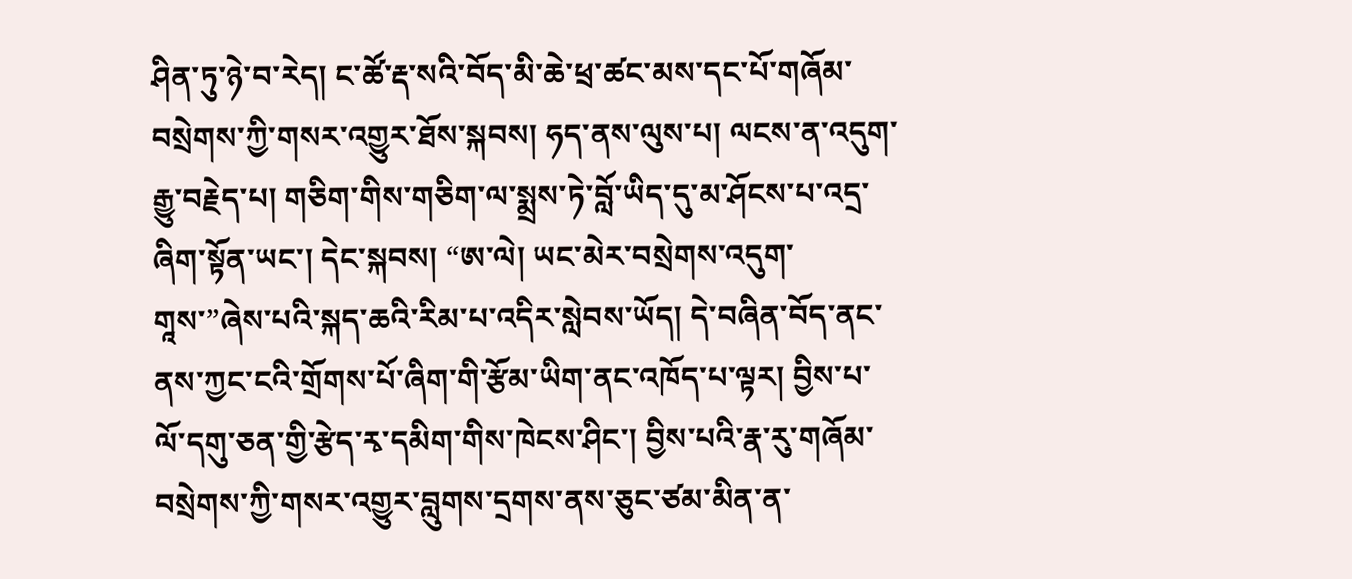ཤིན་ཏུ་ཉེ་བ་རེད། ང་ཚོ་རྡ་སའི་བོད་མི་ཆེ་ཕྲ་ཚང་མས་དང་པོ་གཞོམ་བསྲེགས་ཀྱི་གསར་འགྱུར་ཐོས་སྐབས། ཧད་ནས་ལུས་པ། ལངས་ན་འདུག་རྒྱུ་བརྗེད་པ། གཅིག་གིས་གཅིག་ལ་སྨྲས་ཏེ་བློ་ཡིད་དུ་མ་ཤོངས་པ་འདྲ་ཞིག་སྟོན་ཡང་། དེང་སྐབས། “ཨ་ལེ། ཡང་མེར་བསྲེགས་འདུག་གཱས་”ཞེས་པའི་སྐད་ཆའི་རིམ་པ་འདིར་སླེབས་ཡོད། དེ་བཞིན་བོད་ནང་ནས་ཀྱང་ངའི་གྲོགས་པོ་ཞིག་གི་རྩོམ་ཡིག་ནང་འཁོད་པ་ལྟར། བྱིས་པ་ལོ་དགུ་ཅན་གྱི་རྩེད་རྭ་དམིག་གིས་ཁེངས་ཤིང་། བྱིས་པའི་རྣ་རུ་གཞོམ་བསྲེགས་ཀྱི་གསར་འགྱུར་བླུགས་དྲགས་ནས་ཅུང་ཙམ་མིན་ན་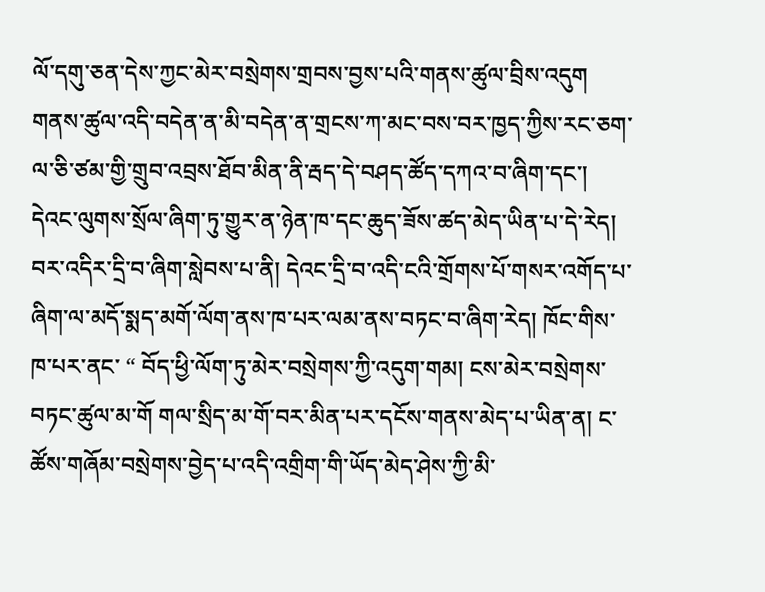ལོ་དགུ་ཅན་དེས་ཀྱང་མེར་བསྲེགས་གྲབས་བྱས་པའི་གནས་ཚུལ་བྲིས་འདུག གནས་ཚུལ་འདི་བདེན་ན་མི་བདེན་ན་གྲངས་ཀ་མང་བས་བར་ཁྱད་ཀྱིས་རང་ཅག་ལ་ཅི་ཙམ་གྱི་གྲུབ་འབྲས་ཐོབ་མིན་ནི་རྦད་དེ་བཤད་ཚོད་དཀའ་བ་ཞིག་དང་། དེའང་ལུགས་སྲོལ་ཞིག་ཏུ་གྱུར་ན་ཉེན་ཁ་དང་ཆུད་ཟོས་ཚད་མེད་ཡིན་པ་དེ་རེད།
བར་འདིར་དྲི་བ་ཞིག་སླེབས་པ་ནི། དེའང་དྲི་བ་འདི་ངའི་གྲོགས་པོ་གསར་འགོད་པ་ཞིག་ལ་མདོ་སྨད་མགོ་ལོག་ནས་ཁ་པར་ལམ་ནས་བཏང་བ་ཞིག་རེད། ཁོང་གིས་ཁ་པར་ནང་ “ བོད་ཕྱི་ལོག་ཏུ་མེར་བསྲེགས་ཀྱི་འདུག་གམ། ངས་མེར་བསྲེགས་བཏང་ཚུལ་མ་གོ གལ་སྲིད་མ་གོ་བར་མིན་པར་དངོས་གནས་མེད་པ་ཡིན་ན། ང་ཚོས་གཞོམ་བསྲེགས་བྱེད་པ་འདི་འགྲིག་གི་ཡོད་མེད་ཤེས་ཀྱི་མི་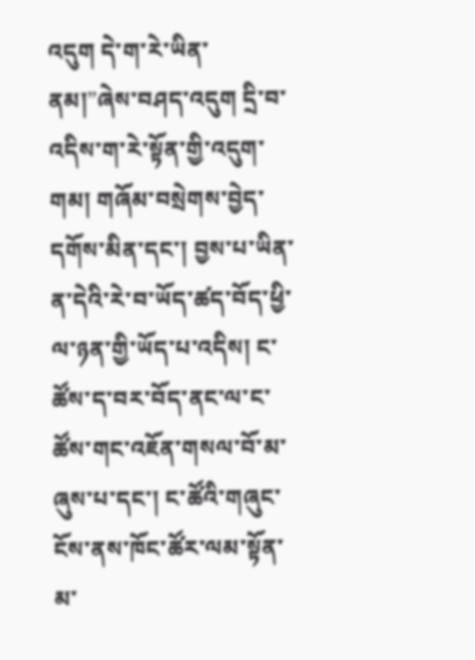འདུག དེ་ག་རེ་ཡིན་ནམ།”ཞེས་བཤད་འདུག དྲི་བ་འདིས་ག་རེ་སྟོན་གྱི་འདུག་གམ། གཞོམ་བསྲེགས་བྱེད་དགོས་མིན་དང་། བྱས་པ་ཡིན་ན་དེའི་རེ་བ་ཡོད་ཚད་བོད་ཕྱི་ལ་ཉན་གྱི་ཡོད་པ་འདིས། ང་ཚོས་ད་བར་བོད་ནང་ལ་ང་ཚོས་གང་འཇོན་གསལ་བོ་མ་ཞུས་པ་དང་། ང་ཚོའི་གཞུང་ངོས་ནས་ཁོང་ཚོར་ལམ་སྟོན་མ་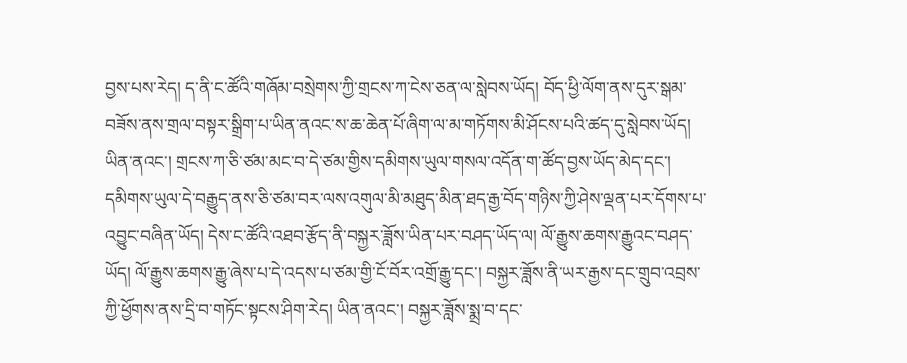བྱས་པས་རེད། ད་ནི་ང་ཚོའི་གཞོམ་བསྲེགས་ཀྱི་གྲངས་ཀ་ངེས་ཅན་ལ་སླེབས་ཡོད། བོད་ཕྱི་ལོག་ནས་དུར་སྒམ་བཟོས་ནས་གྲལ་བསྟར་སྒྲིག་པ་ཡིན་ནའང་ས་ཆ་ཆེན་པོ་ཞིག་ལ་མ་གཏོགས་མི་ཤོངས་པའི་ཚད་དུ་སླེབས་ཡོད། ཡིན་ནའང་། གྲངས་ཀ་ཅི་ཙམ་མང་བ་དེ་ཙམ་གྱིས་དམིགས་ཡུལ་གསལ་འདོན་ག་ཚོད་བྱས་ཡོད་མེད་དང་། དམིགས་ཡུལ་དེ་བརྒྱུད་ནས་ཅི་ཙམ་བར་ལས་འགུལ་མི་མཐུད་མིན་ཐད་རྒྱ་བོད་གཉིས་ཀྱི་ཤེས་ལྡན་པར་དོགས་པ་འབྱུང་བཞིན་ཡོད། དེས་ང་ཚོའི་འཐབ་རྩོད་ནི་བསྐྱར་ཟློས་ཡིན་པར་བཤད་ཡོད་ལ། ལོ་རྒྱུས་ཆགས་རྒྱུའང་བཤད་ཡོད། ལོ་རྒྱུས་ཆགས་རྒྱུ་ཞེས་པ་དེ་འདས་པ་ཙམ་གྱི་ངོ་བོར་འགྲོ་རྒྱུ་དང་། བསྐྱར་ཟློས་ནི་ཡར་རྒྱས་དང་གྲུབ་འབྲས་ཀྱི་ཕྱོགས་ནས་དྲི་བ་གཏོང་སྟངས་ཤིག་རེད། ཡིན་ནའང་། བསྐྱར་ཟློས་སྨྲ་བ་དང་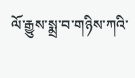ལོ་རྒྱུས་སྨྲ་བ་གཉིས་ཀའི་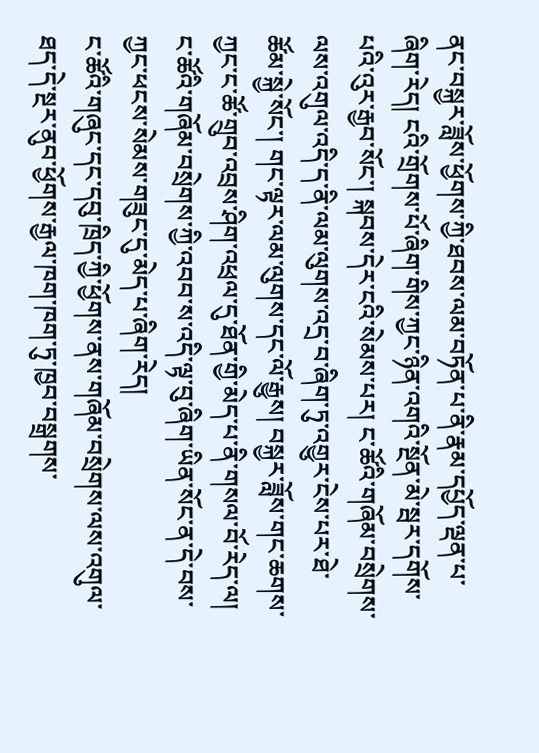ནང་བསྐྱར་ཟློས་ཕྱོགས་ཀྱི་ཐབས་ལམ་བཏོན་པ་ནི་རྣམ་དཔྱོད་ལྡན་པ་ཞིག་རེད། ངའི་གྲོགས་པོ་ཞིག་གིས་ཀྱང་ཉིན་འགའི་སྔོན་མེ་སྦར་དགོས་པའི་འུར་རྒྱབ་སོང་། སྐབས་དེར་ངའི་སེམས་པར། ང་ཚོའི་གཞོམ་བསྲེགས་ལས་འགུལ་འདི་ད་ནི་ལམ་ལུགས་འདྲ་བ་ཞིག་ཏུ་འགྱུར་ངེས་པར་ཐེ་ཚོམ་སྐྱེ་སོང་། གང་ལྟར་ལམ་ལུགས་དང་ལོ་རྒྱུས། བསྐྱར་ཟློས་གང་ཆགས་ཀྱང་ང་ཚོ་གྲུབ་འབྲས་ཤིག་འཕྲལ་དུ་ཐོན་གྱི་མེད་པ་ནི་གསལ་བོ་རེད་ལ། ང་ཚོའི་གཞོམ་བསྲེགས་ཀྱི་འབབ་ས་འདི་ལྟ་བུ་ཞིག་ཡིན་སོང་ན་དེ་བས་ཀྱང་ཕངས་སེམས་གཟུང་དུ་མེད་པ་ཞིག་རེད།
ང་ཚོའི་གཞུང་དང་དབུ་ཁྲིད་ཀྱི་ཕྱོགས་ནས་གཞོམ་བསྲེགས་ལས་འགུལ་ཐད་དེ་སྔར་ནུབ་ཕྱོགས་རྒྱལ་ཁག་ཁག་ཏུ་ཁྱབ་བསྒྲགས་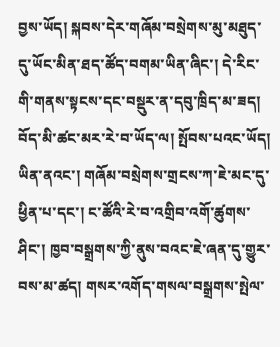བྱས་ཡོད། སྐབས་དེར་གཞོམ་བསྲེགས་མུ་མཐུད་དུ་ཡོང་མིན་ཐད་ཚོད་བགམ་ཡིན་ཞིང་། དེ་རིང་གི་གནས་སྟངས་དང་བསྡུར་ན་དབུ་ཁྲིད་མ་ཟད། བོད་མི་ཚང་མར་རེ་བ་ཡོད་ལ། སྤོབས་པའང་ཡོད། ཡིན་ནའང་། གཞོམ་བསྲེགས་གྲངས་ཀ་ཇེ་མང་དུ་ཕྱིན་པ་དང་། ང་ཚོའི་རེ་བ་འགྲིབ་འགོ་ཚུགས་ཤིང་། ཁྱབ་བསྒྲགས་ཀྱི་ནུས་བའང་ཇེ་ཞན་དུ་གྱུར་བས་མ་ཚད། གསར་འགོད་གསལ་བསྒྲགས་སྤེལ་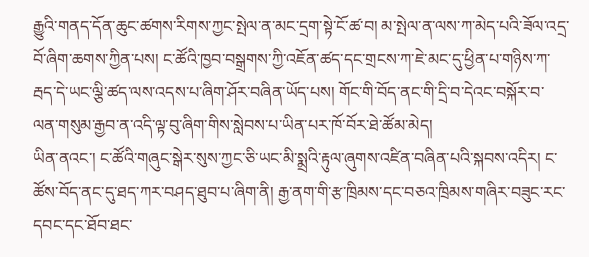རྒྱུའི་གནད་དོན་ཆུང་ཚགས་རིགས་ཀྱང་སྤེལ་ན་མང་དྲག་སྟེ་ངོ་ཚ་བ། མ་སྤེལ་ན་ལས་ཀ་མེད་པའི་ཟོལ་འདྲ་བོ་ཞིག་ཆགས་ཀྱིན་པས། ང་ཚོའི་ཁྱབ་བསྒྲགས་ཀྱི་འཇོན་ཚད་དང་གྲངས་ཀ་ཇེ་མང་དུ་ཕྱིན་པ་གཉིས་ཀ་རྦད་དེ་ཡང་ལྕི་ཚད་ལས་འདས་པ་ཞིག་ཤོར་བཞིན་ཡོད་པས། གོང་གི་བོད་ནང་གི་དྲི་བ་དེའང་བསྐོར་བ་ལན་གསུམ་རྒྱབ་ན་འདི་ལྟ་བུ་ཞིག་གིས་སླེབས་པ་ཡིན་པར་ཁོ་བོར་ཐེ་ཚོམ་མེད།
ཡིན་ནའང་། ང་ཚོའི་གཞུང་སྒེར་སུས་ཀྱང་ཅི་ཡང་མི་སྨྲའི་རྟུལ་ཞུགས་འཛིན་བཞིན་པའི་སྐབས་འདིར། ང་ཚོས་བོད་ནང་དུ་ཐད་ཀར་བཤད་ཐུབ་པ་ཞིག་ནི། རྒྱ་ནག་གི་རྩ་ཁྲིམས་དང་བཅའ་ཁྲིམས་གཞིར་བཟུང་རང་དབང་དང་ཐོབ་ཐང་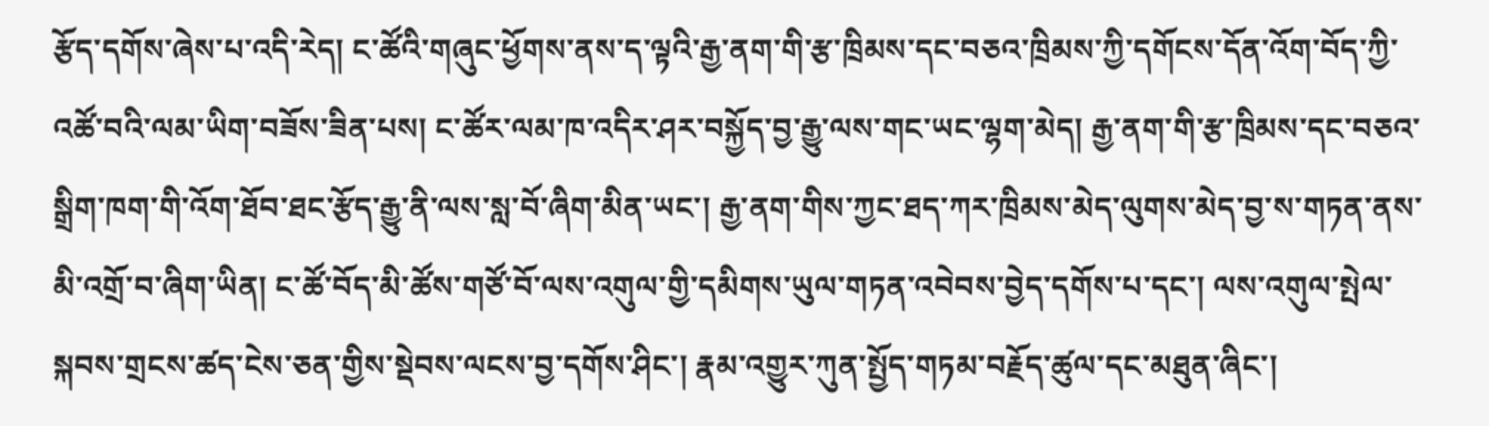རྩོད་དགོས་ཞེས་པ་འདི་རེད། ང་ཚོའི་གཞུང་ཕྱོགས་ནས་ད་ལྟའི་རྒྱ་ནག་གི་རྩ་ཁྲིམས་དང་བཅའ་ཁྲིམས་ཀྱི་དགོངས་དོན་འོག་བོད་ཀྱི་འཚོ་བའི་ལམ་ཡིག་བཟོས་ཟིན་པས། ང་ཚོར་ལམ་ཁ་འདིར་ཤར་བསྐྱོད་བྱ་རྒྱུ་ལས་གང་ཡང་ལྷག་མེད། རྒྱ་ནག་གི་རྩ་ཁྲིམས་དང་བཅའ་སྒྲིག་ཁག་གི་འོག་ཐོབ་ཐང་རྩོད་རྒྱུ་ནི་ལས་སླ་བོ་ཞིག་མིན་ཡང་། རྒྱ་ནག་གིས་ཀྱང་ཐད་ཀར་ཁྲིམས་མེད་ལུགས་མེད་བྱ་ས་གཏན་ནས་མི་འགྲོ་བ་ཞིག་ཡིན། ང་ཚོ་བོད་མི་ཚོས་གཙོ་བོ་ལས་འགུལ་གྱི་དམིགས་ཡུལ་གཏན་འབེབས་བྱེད་དགོས་པ་དང་། ལས་འགུལ་སྤེལ་སྐབས་གྲངས་ཚད་ངེས་ཅན་གྱིས་སྡེབས་ལངས་བྱ་དགོས་ཤིང་། རྣམ་འགྱུར་ཀུན་སྤྱོད་གཏམ་བརྗོད་ཚུལ་དང་མཐུན་ཞིང་།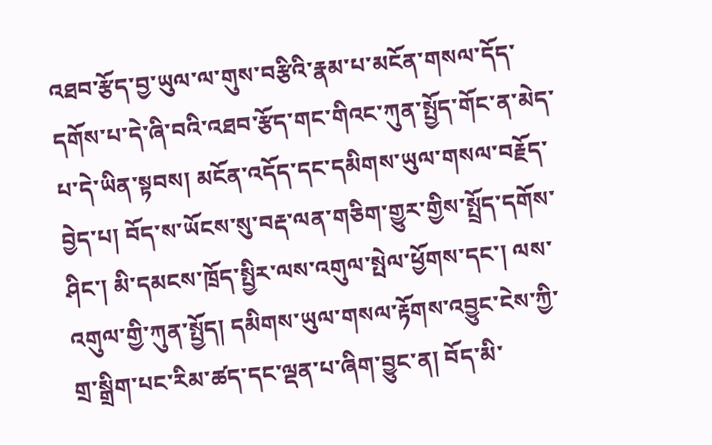འཐབ་རྩོད་བྱ་ཡུལ་ལ་གུས་བརྩིའི་རྣམ་པ་མངོན་གསལ་དོད་དགོས་པ་དེ་ཞི་བའི་འཐབ་རྩོད་གང་གིའང་ཀུན་སྤྱོད་གོང་ན་མེད་པ་དེ་ཡིན་སྟབས། མངོན་འདོད་དང་དམིགས་ཡུལ་གསལ་བརྗོད་བྱེད་པ། བོད་ས་ཡོངས་སུ་བརྡ་ལན་གཅིག་གྱུར་གྱིས་སྤྲོད་དགོས་ཤིང་། མི་དམངས་ཁྲོད་སྤྱིར་ལས་འགུལ་སྤེལ་ཕྱོགས་དང་། ལས་འགུལ་གྱི་ཀུན་སྤྱོད། དམིགས་ཡུལ་གསལ་རྟོགས་འབྱུང་ངེས་ཀྱི་གྲ་སྒྲིག་པང་རིམ་ཚད་དང་ལྡན་པ་ཞིག་བྱུང་ན། བོད་མི་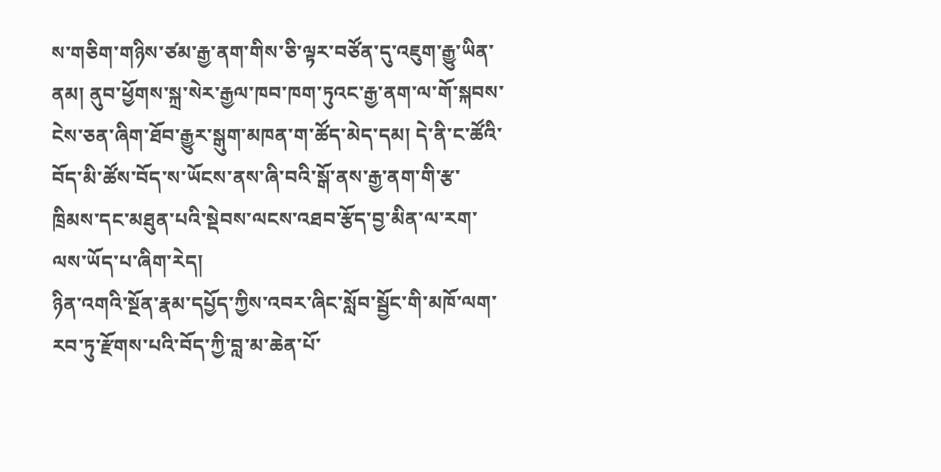ས་གཅིག་གཉིས་ཙམ་རྒྱ་ནག་གིས་ཅི་ལྟར་བཙོན་དུ་འཇུག་རྒྱུ་ཡིན་ནམ། ནུབ་ཕྱོགས་སྐྲ་སེར་རྒྱལ་ཁབ་ཁག་ཏུའང་རྒྱ་ནག་ལ་གོ་སྐབས་ངེས་ཅན་ཞིག་ཐོབ་རྒྱུར་སྒུག་མཁན་ག་ཚོད་མེད་དམ། དེ་ནི་ང་ཚོའི་བོད་མི་ཚོས་བོད་ས་ཡོངས་ནས་ཞི་བའི་སྒོ་ནས་རྒྱ་ནག་གི་རྩ་ཁྲིམས་དང་མཐུན་པའི་སྡེབས་ལངས་འཐབ་རྩོད་བྱ་མིན་ལ་རག་ལས་ཡོད་པ་ཞིག་རེད།
ཉིན་འགའི་སྔོན་རྣམ་དཔྱོད་ཀྱིས་འབར་ཞིང་སློབ་སྦྱོང་གི་མཁོ་ལག་རབ་ཏུ་རྫོགས་པའི་བོད་ཀྱི་བླ་མ་ཆེན་པོ་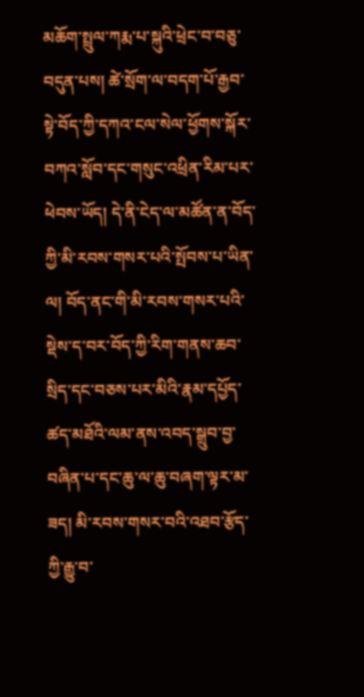མཆོག་སྤྲུལ་ཀརྨ་པ་སྐུའི་ཕྲེང་བ་བཅུ་བདུན་པས། ཚེ་སྲོག་ལ་བདག་པོ་རྒྱབ་སྟེ་བོད་ཀྱི་དཀའ་ངལ་སེལ་ཕྱོགས་སྐོར་བཀའ་སློབ་དང་གསུང་འཕྲིན་རིམ་པར་ཕེབས་ཡོད། དེ་ནི་ངེད་ལ་མཚོན་ན་བོད་ཀྱི་མི་རབས་གསར་པའི་སྤོབས་པ་ཡིན་ལ། བོད་ནང་གི་མི་རབས་གསར་པའི་སྡེས་ད་བར་བོད་ཀྱི་རིག་གནས་ཆབ་སྲིད་དང་བཅས་པར་མིའི་རྣམ་དཔྱོད་ཚད་མཐོའི་ལམ་ནས་འབད་སྒྲུབ་བྱ་བཞིན་པ་དང་ཆུ་ལ་ཆུ་བཞག་ལྟར་མ་ཟད། མི་རབས་གསར་བའི་འཐབ་རྩོད་ཀྱི་རྒྱུ་བ་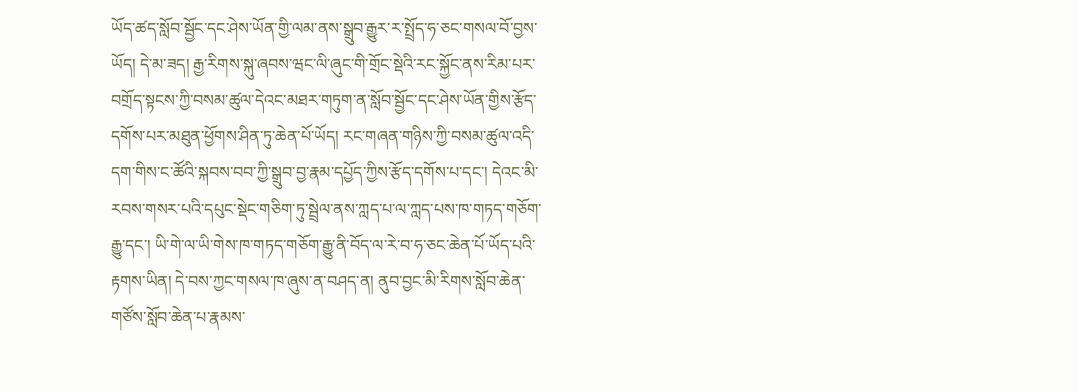ཡོད་ཚད་སློབ་སྦྱོང་དང་ཤེས་ཡོན་གྱི་ལམ་ནས་སྒྲུབ་རྒྱུར་ར་སྤྲོད་ཧ་ཅང་གསལ་བོ་བྱས་ཡོད། དེ་མ་ཟད། རྒྱ་རིགས་སྐུ་ཞབས་ཝང་ལི་ཞུང་གི་གྲོང་སྡེའི་རང་སྐྱོང་ནས་རིམ་པར་བགྲོད་སྟངས་ཀྱི་བསམ་ཚུལ་དེའང་མཐར་གཏུག་ན་སློབ་སྦྱོང་དང་ཤེས་ཡོན་གྱིས་རྩོད་དགོས་པར་མཐུན་ཕྱོགས་ཤིན་ཏུ་ཆེན་པོ་ཡོད། རང་གཞན་གཉིས་ཀྱི་བསམ་ཚུལ་འདི་དག་གིས་ང་ཚོའི་སྐབས་བབ་ཀྱི་སྒྲུབ་བྱ་རྣམ་དཔྱོད་ཀྱིས་རྩོད་དགོས་པ་དང་། དེའང་མི་རབས་གསར་པའི་དཔུང་སྡེང་གཅིག་ཏུ་སྦྲེལ་ནས་ཀླད་པ་ལ་ཀླད་པས་ཁ་གཏད་གཅོག་རྒྱུ་དང་། ཡི་གེ་ལ་ཡི་གེས་ཁ་གཏད་གཅོག་རྒྱུ་ནི་བོད་ལ་རེ་བ་ཧ་ཅང་ཆེན་པོ་ཡོད་པའི་རྟགས་ཡིན། དེ་བས་ཀྱང་གསལ་ཁ་ཞུས་ན་བཤད་ན། ནུབ་བྱང་མི་རིགས་སློབ་ཆེན་གཙོས་སློབ་ཆེན་པ་རྣམས་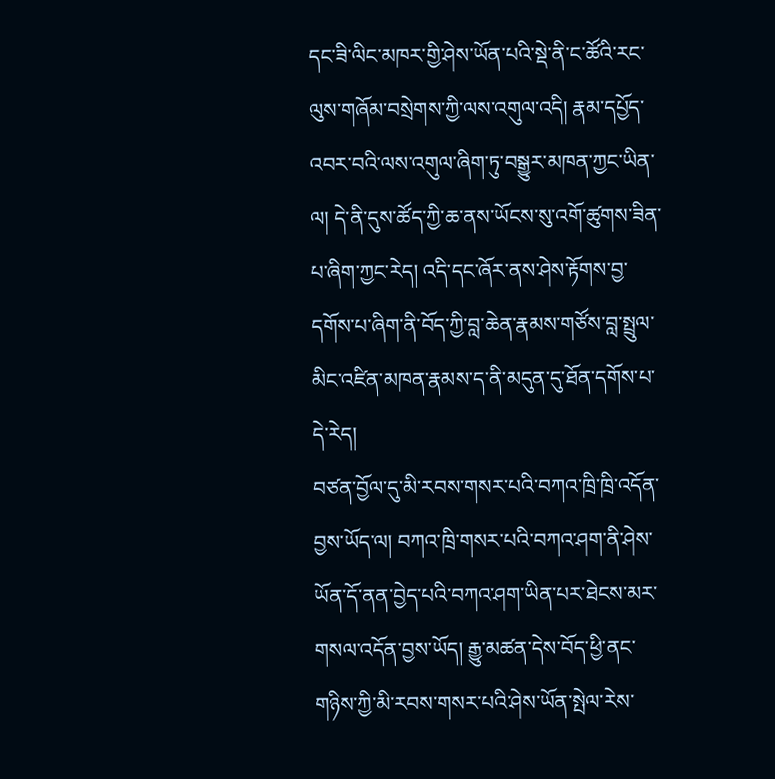དང་ཟི་ལིང་མཁར་གྱི་ཤེས་ཡོན་པའི་སྡེ་ནི་ང་ཚོའི་རང་ལུས་གཞོམ་བསྲེགས་ཀྱི་ལས་འགུལ་འདི། རྣམ་དཔྱོད་འབར་བའི་ལས་འགུལ་ཞིག་ཏུ་བསྒྱུར་མཁན་ཀྱང་ཡིན་ལ། དེ་ནི་དུས་ཚོད་ཀྱི་ཆ་ནས་ཡོངས་སུ་འགོ་ཚུགས་ཟིན་པ་ཞིག་ཀྱང་རེད། འདི་དང་ཞོར་ནས་ཤེས་རྟོགས་བྱ་དགོས་པ་ཞིག་ནི་བོད་ཀྱི་བླ་ཆེན་རྣམས་གཙོས་བླ་སྤྲུལ་མིང་འཛིན་མཁན་རྣམས་ད་ནི་མདུན་དུ་ཐོན་དགོས་པ་དེ་རེད།
བཙན་བྱོལ་དུ་མི་རབས་གསར་པའི་བཀའ་ཁྲི་ཁྲི་འདོན་བྱས་ཡོད་ལ། བཀའ་ཁྲི་གསར་པའི་བཀའ་ཤག་ནི་ཤེས་ཡོན་དོ་ནན་བྱེད་པའི་བཀའ་ཤག་ཡིན་པར་ཐེངས་མར་གསལ་འདོན་བྱས་ཡོད། རྒྱུ་མཚན་དེས་བོད་ཕྱི་ནང་གཉིས་ཀྱི་མི་རབས་གསར་པའི་ཤེས་ཡོན་སྤེལ་རེས་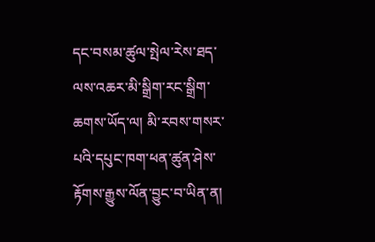དང་བསམ་ཚུལ་སྤེལ་རེས་ཐད་ལས་འཆར་མི་སྒྲིག་རང་སྒྲིག་ཆགས་ཡོད་ལ། མི་རབས་གསར་པའི་དཔུང་ཁག་ཕན་ཚུན་ཤེས་རྟོགས་རྒྱུས་ལོན་བྱུང་བ་ཡིན་ན།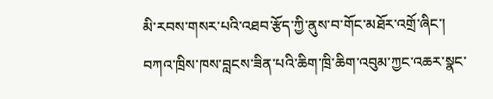མི་རབས་གསར་པའི་འཐབ་རྩོད་ཀྱི་ནུས་བ་གོང་མཐོར་འགྲོ་ཞིང་། བཀའ་ཁྲིས་ཁས་བླངས་ཟིན་པའི་ཆིག་ཁྲི་ཆིག་འབུམ་ཀྱང་འཆར་སྣང་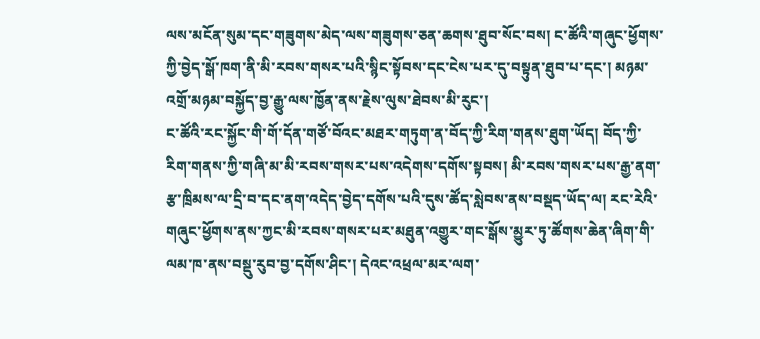ལས་མངོན་སུམ་དང་གཟུགས་མེད་ལས་གཟུགས་ཅན་ཆགས་ཐུབ་སོང་བས། ང་ཚོའི་གཞུང་ཕྱོགས་ཀྱི་བྱེད་སྒོ་ཁག་ནི་མི་རབས་གསར་པའི་སྙིང་སྟོབས་དང་ངེས་པར་དུ་བསྟུན་ཐུབ་པ་དང་། མཉམ་འགྲོ་མཉམ་བསྐྱོད་བྱ་རྒྱུ་ལས་ཁྱོན་ནས་རྗེས་ལུས་ཐེབས་མི་རུང་།
ང་ཚོའི་རང་སྐྱོང་གི་གོ་དོན་གཙོ་བོའང་མཐར་གཏུག་ན་བོད་ཀྱི་རིག་གནས་ཐུག་ཡོད། བོད་ཀྱི་རིག་གནས་ཀྱི་གཞི་མ་མི་རབས་གསར་པས་འདེགས་དགོས་སྟབས། མི་རབས་གསར་པས་རྒྱ་ནག་རྩ་ཁྲིམས་ལ་དྲི་བ་དང་ནག་འདེད་བྱེད་དགོས་པའི་དུས་ཚོད་སླེབས་ནས་བསྡད་ཡོད་ལ། རང་རེའི་གཞུང་ཕྱོགས་ནས་ཀྱང་མི་རབས་གསར་པར་མཐུན་འགྱུར་གང་སྒོས་མྱུར་ཏུ་ཚོགས་ཆེན་ཞིག་གི་ལམ་ཁ་ནས་བསྡུ་རུབ་བྱ་དགོས་ཤིང་། དེའང་འཕྲལ་མར་ལག་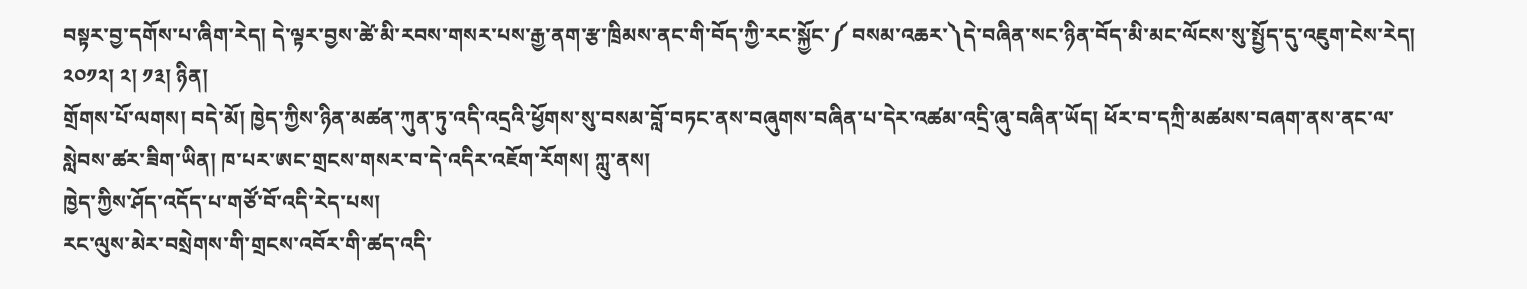བསྟར་བྱ་དགོས་པ་ཞིག་རེད། དེ་ལྟར་བྱས་ཚེ་མི་རབས་གསར་པས་རྒྱ་ནག་རྩ་ཁྲིམས་ནང་གི་བོད་ཀྱི་རང་སྐྱོང་༼ བསམ་འཆར་༽དེ་བཞིན་སང་ཉིན་བོད་མི་མང་ལོངས་སུ་སྤྱོད་དུ་འཇུག་ངེས་རེད།
༢༠༡༢། ༢། ༡༣། ཉིན།
གྲོགས་པོ་ལགས། བདེ་མོ། ཁྱེད་ཀྱིས་ཉིན་མཚན་ཀུན་ཏུ་འདི་འདྲའི་ཕྱོགས་སུ་བསམ་བློ་བཏང་ནས་བཞུགས་བཞིན་པ་དེར་འཚམ་འདྲི་ཞུ་བཞིན་ཡོད། ཕོར་བ་དཀྲི་མཚམས་བཞག་ནས་ནང་ལ་སླེབས་ཚར་ཟིག་ཡིན། ཁ་པར་ཨང་གྲངས་གསར་བ་དེ་འདིར་འཇོག་རོགས། ཀླུ་ནས།
ཁྱེད་ཀྱིས་ཤོད་འདོད་པ་གཙོ་བོ་འདི་རེད་པས།
རང་ལུས་མེར་བསྲེགས་གི་གྲངས་འབོར་གི་ཚད་འདི་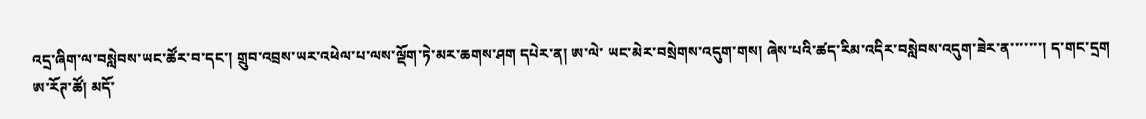འདྲ་ཞིག་ལ་བསླེབས་ཡང་ཚོར་བ་དང་། གྲུབ་འབྲས་ཡར་འཕེལ་པ་ལས་ལྡོག་ཏེ་མར་ཆགས་ཤག དཔེར་ན། ཨ་ལེ་ ཡང་མེར་བསྲེགས་འདུག་གས། ཞེས་པའི་ཚད་རིམ་འདིར་བསླེབས་འདུག་ཟེར་ན་་་་་་་། ད་གང་དྲག
ཨ་རོཊ་ཚོ། མདོ་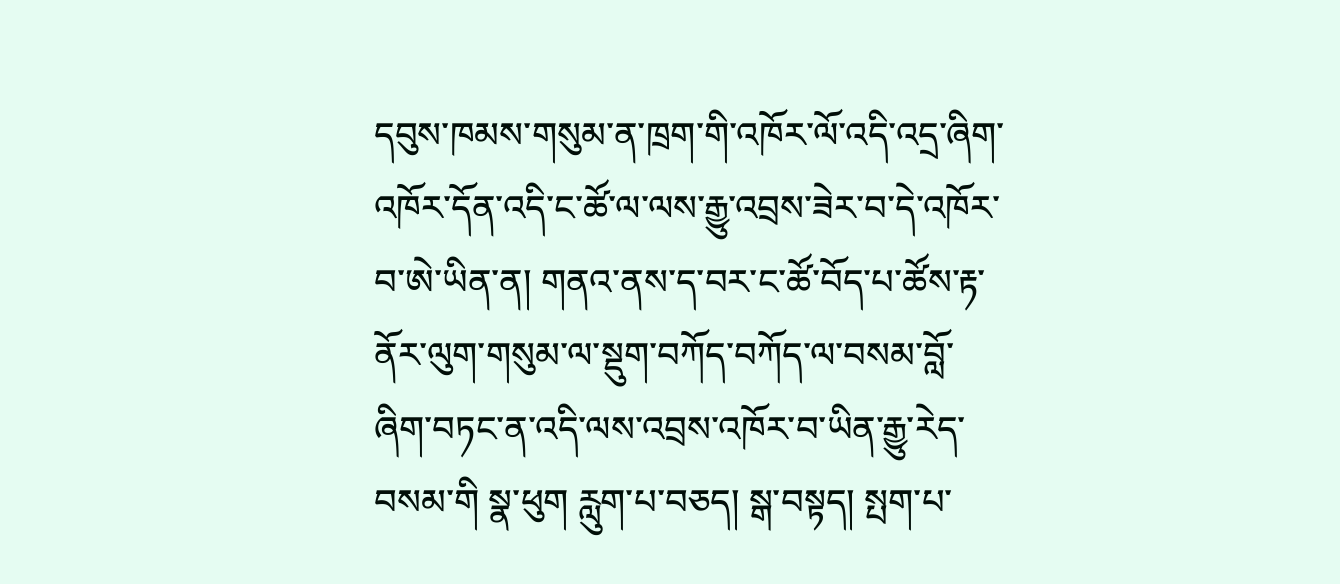དབུས་ཁམས་གསུམ་ན་ཁྲག་གི་འཁོར་ལོ་འདི་འདྲ་ཞིག་འཁོར་དོན་འདི་ང་ཚོ་ལ་ལས་རྒྱུ་འབྲས་ཟེར་བ་དེ་འཁོར་བ་ཨེ་ཡིན་ན། གནའ་ནས་ད་བར་ང་ཚོ་བོད་པ་ཚོས་རྟ་ནོར་ལུག་གསུམ་ལ་སྡུག་བཀོད་བཀོད་ལ་བསམ་བློ་ཞིག་བཏང་ན་འདི་ལས་འབྲས་འཁོར་བ་ཡིན་རྒྱུ་རེད་བསམ་གི སྣ་ཕུག རླུག་པ་བཅད། སྒ་བསྟད། སྤག་པ་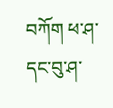བཀོག ཕ་ཤ་དང་བུ་ཤ་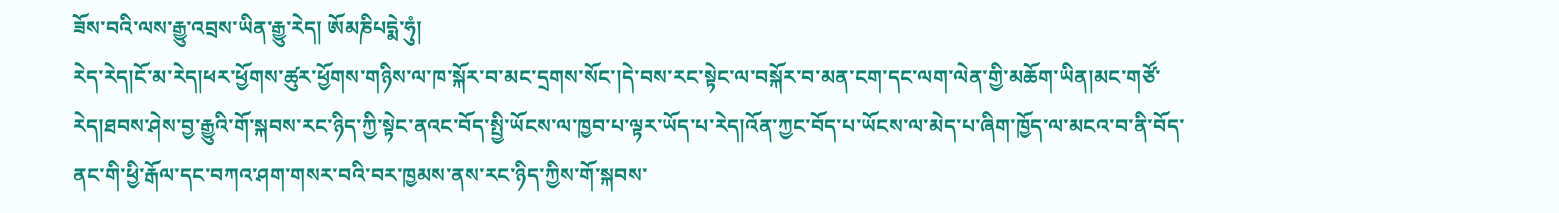ཟོས་བའི་ལས་རྒྱུ་འབྲས་ཡིན་རྒྱུ་རེད། ཨོམཎིཔདྨེ་ཧུཾ།
རེད་རེད།ངོ་མ་རེད།ཕར་ཕྱོགས་ཚུར་ཕྱོགས་གཉིས་ལ་ཁ་སྐོར་བ་མང་དྲགས་སོང་།དེ་བས་རང་སྟེང་ལ་བསྐོར་བ་མན་ངག་དང་ལག་ལེན་གྱི་མཆོག་ཡིན།མང་གཙོ་རེད།ཐབས་ཤེས་བྱ་རྒྱུའི་གོ་སྐབས་རང་ཉིད་ཀྱི་སྟེང་ནའང་བོད་སྤྱི་ཡོངས་ལ་ཁྱབ་པ་ལྟར་ཡོད་པ་རེད།འོན་ཀྱང་བོད་པ་ཡོངས་ལ་མེད་པ་ཞིག་ཁྱོད་ལ་མངའ་བ་ནི་བོད་ནང་གི་ཕྱི་རྒོལ་དང་བཀའ་ཤག་གསར་བའི་བར་ཁྱམས་ནས་རང་ཉིད་ཀྱིས་གོ་སྐབས་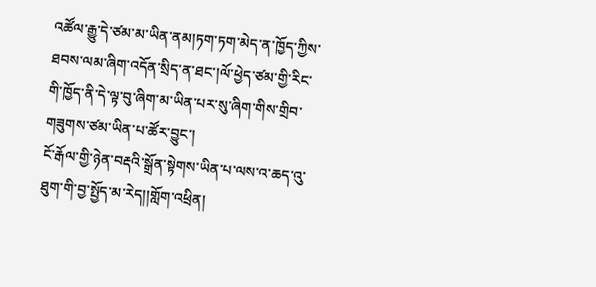འཚོལ་རྒྱུ་དེ་ཙམ་མ་ཡིན་ནམ།ཏག་ཏག་མེད་ན་ཁྱོད་ཀྱིས་ཐབས་ལམ་ཞིག་འདོན་སྲིད་ན་ཐང་།ལོ་ཕྱེད་ཙམ་གྱི་རིང་གི་ཁྱོད་ནི་དེ་ལྟ་བུ་ཞིག་མ་ཡིན་པར་སུ་ཞིག་གིས་གྲིབ་གཟུགས་ཙམ་ཡིན་པ་ཚོར་བྱུང་།
ངོ་རྒོལ་གྱི་ཉེན་བརྡའི་སྒྲོན་སྟེགས་ཡིན་པ་ལས་འ་ཆད་འུ་ཐུག་གི་བྱ་སྤྱོད་མ་རེད།།གློག་འཕྲིན།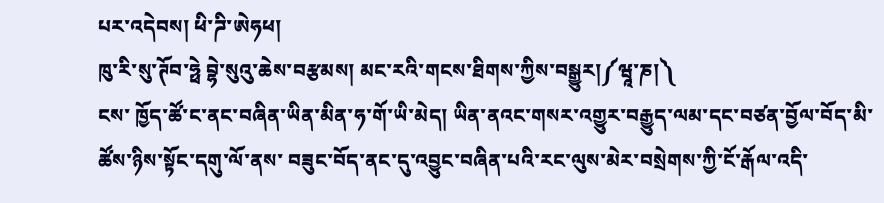པར་འདེབས། ཕི་ཌི་ཨེཧཕ།
ཁུ་རི་སུ་ཊོབ་ཧྥེ བྷེ་སུའུ་ཆེས་བརྩམས། མང་རའི་གངས་ཐིགས་ཀྱིས་བསྒྱུར།༼ཝཱ་ཎ།༽
ངས་ ཁྱོད་ཚོ་ང་ནང་བཞིན་ཡིན་མིན་ཧ་གོ་ཡི་མེད། ཡིན་ནའང་གསར་འགྱུར་བརྒྱུད་ལམ་དང་བཙན་བྱོལ་བོད་མི་ཚོས་ཉིས་སྟོང་དགུ་ལོ་ནས་ བཟུང་བོད་ནང་དུ་འབྱུང་བཞིན་པའི་རང་ལུས་མེར་བསྲེགས་ཀྱི་ངོ་རྒོལ་འདི་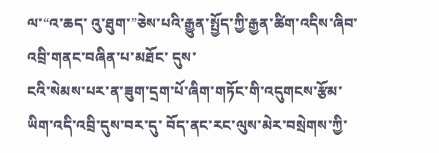ལ་“འ་ཆད་ འུ་ཐུག་”ཅེས་པའི་རྒྱུན་སྤྱོད་ཀྱི་རྒྱན་ཚིག་འདིས་ཞིབ་འབྲི་གནང་བཞིན་པ་མཐོང་ དུས་
ངའི་སེམས་པར་ན་ཟུག་དྲག་པོ་ཞིག་གཏོང་གི་འདུགངས་རྩོམ་ཡིག་འདི་འབྲི་དུས་བར་དུ་ བོད་ནང་རང་ལུས་མེར་བསྲེགས་ཀྱི་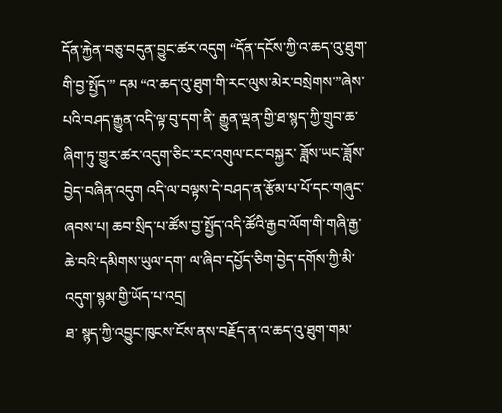དོན་རྐྱེན་བཅུ་བདུན་བྱུང་ཚར་འདུག “དོན་དངོས་ཀྱི་འ་ཆད་འུ་ཐུག་གི་བྱ་སྤྱོད་” དམ “འ་ཆད་འུ་ཐུག་གི་རང་ལུས་མེར་བསྲེགས་”ཞེས་པའི་བཤད་རྒྱུན་འདི་ལྟ་བུ་དག་ནི་ རྒྱུན་ལྡན་གྱི་ཐ་སྙད་ཀྱི་གྲུབ་ཆ་ཞིག་ཏུ་གྱུར་ཚར་འདུག་ཅིང་རང་འགུལ་ངང་བསྐྱར་ ཟློས་ཡང་ཟློས་བྱེད་བཞིན་འདུག འདི་ལ་བལྟས་དེ་བཤད་ན་རྩོམ་པ་པོ་དང་གཞུང་ཞབས་པ། ཆབ་སྲིད་པ་ཚོས་བྱ་སྤྱོད་འདི་ཚོའི་རྒྱབ་ལོག་གི་གཞི་རྒྱ་ཆེ་བའི་དམིགས་ཡུལ་དག་ ལ་ཞིབ་དཔྱོད་ཅིག་བྱེད་དགོས་ཀྱི་མི་འདུག་སྙམ་གྱི་ཡོད་པ་འདྲ།
ཐ་ སྙད་ཀྱི་འབྱུང་ཁུངས་ངོས་ནས་བརྗོད་ན་འ་ཆད་འུ་ཐུག་གམ་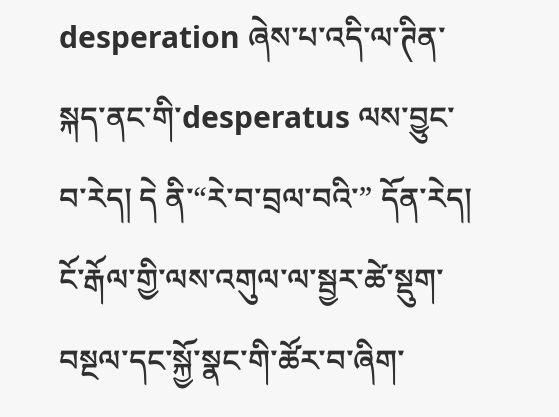desperation ཞེས་པ་འདི་ལ་ཊིན་སྐད་ནང་གི་desperatus ལས་བྱུང་བ་རེད། དེ ནི་“རེ་བ་བྲལ་བའི་” དོན་རེད། ངོ་རྒོལ་གྱི་ལས་འགུལ་ལ་སྦྱར་ཚེ་སྡུག་བསྔལ་དང་སྐྱོ་སྣང་གི་ཚོར་བ་ཞིག་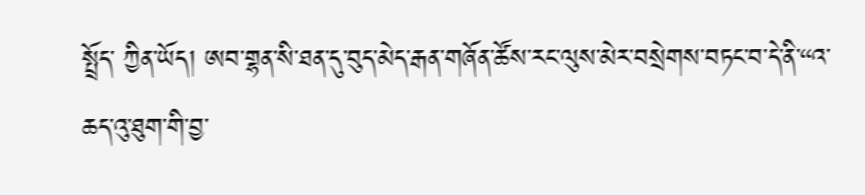སྤྲོད་ ཀྱིན་ཡོད། ཨབ་གྷན་སི་ཐན་དུ་བུད་མེད་རྒན་གཞོན་ཚོས་རང་ལུས་མེར་བསྲེགས་བཏང་བ་དེ་ནི་“འ་ ཆད་འུ་ཐུག་གི་བྱ་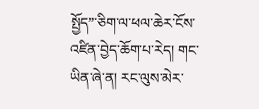སྤྱོད”་ཅིག་ལ་ཕལ་ཆེར་ངོས་འཛིན་བྱེད་ཆོག་པ་རེད། གང་ཡིན་ཞེ་ན། རང་ལུས་མེར་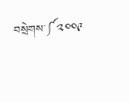བསྲེགས་༼༢༠༠༩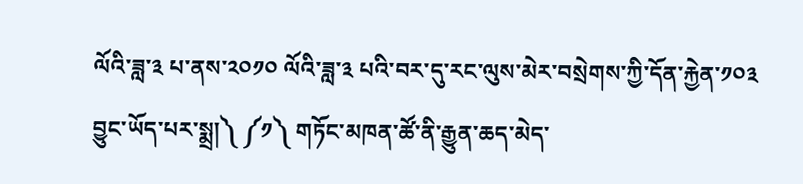ལོའི་ཟླ་༣ པ་ནས་༢༠༡༠ ལོའི་ཟླ་༣ པའི་བར་དུ་རང་ལུས་མེར་བསྲེགས་ཀྱི་དོན་རྐྱེན་༡༠༣ བྱུང་ཡོད་པར་སྨྲ།༽ ༼༡༽ གཏོང་མཁན་ཚོ་ནི་རྒྱུན་ཆད་མེད་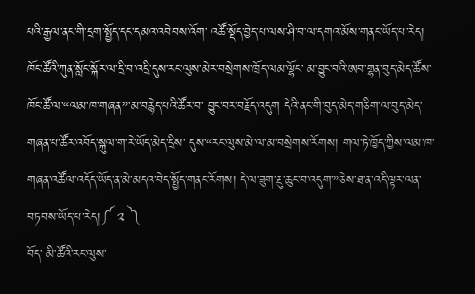པའི་རྒྱལ་ནང་གི་དྲག་སྤྱོད་དང་དམའ་འབེབས་འོག་ འཚོ་སྡོད་བྱེད་པ་ལས་ཤི་བ་ལ་དགའ་མོས་གནང་ཡོད་པ་རེད། ཁོང་ཚོའི་ཀུན་སློང་སྐོར་ལ་དྲི་བ་འདྲི་དུས་རང་ལུས་མེར་བསྲེགས་ཁྲོད་ལམ་ལྷོང་ མ་བྱུང་བའི་ཨབ་གྷན་བུད་མེད་ཚོས་ཁོང་ཚོ་ལ་“ལམ་ཁ་གཞན”་མ་བརྙེད་པའི་ཚོར་བ་ བྱུང་བར་བརྗོད་འདུག དེའི་ནང་གི་བུད་མེད་གཅིག་ལ་བུད་མེད་གཞན་པ་ཚོར་འབོད་སྐུལ་ག་རེ་ཡོད་མེད་དྲིས་ དུས་“རང་ལུས་མེ་ལ་མ་བསྲེགས་རོགས། གལ་ཏེ་ཁྱོད་ཀྱིས་ལམ་ཁ་གཞན་འཚོལ་འདོད་ཡོད་ན་མེ་མདའ་བེད་སྤྱོད་གནང་རོགས། དེ་ལ་ཟུག་རྔུ་ཆུང་བ་འདུག་”ཅེས་ཐ་ན་འདི་ལྟར་ལན་བཏབས་ཡོད་པ་རེད།༼ ༢ ༽
བོད་ མི་ཚོའི་རང་ལུས་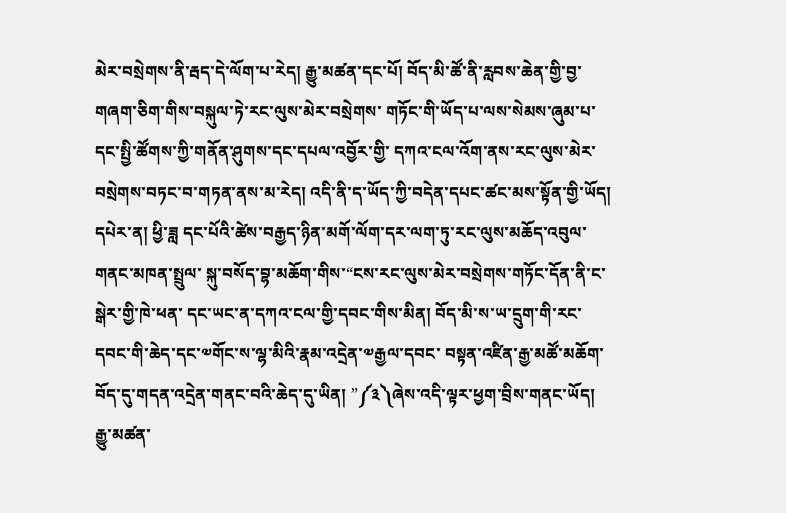མེར་བསྲེགས་ནི་རྦད་དེ་ལོག་པ་རེད། རྒྱུ་མཚན་དང་པོ། བོད་མི་ཚོ་ནི་རླབས་ཆེན་གྱི་བྱ་གཞག་ཅིག་གིས་བསྐུལ་ཏེ་རང་ལུས་མེར་བསྲེགས་ གཏོང་གི་ཡོད་པ་ལས་སེམས་ཞུམ་པ་དང་སྤྱི་ཚོགས་ཀྱི་གནོན་ཤུགས་དང་དཔལ་འབྱོར་གྱི་ དཀའ་ངལ་འོག་ནས་རང་ལུས་མེར་བསྲེགས་བཏང་བ་གཏན་ནས་མ་རེད། འདི་ནི་ད་ཡོད་ཀྱི་བདེན་དཔང་ཚང་མས་སྟོན་གྱི་ཡོད། དཔེར་ན། ཕྱི་ཟླ དང་པོའི་ཚེས་བརྒྱད་ཉིན་མགོ་ལོག་དར་ལག་ཏུ་རང་ལུས་མཆོད་འབུལ་གནང་མཁན་སྤྲུལ་ སྐུ་བསོད་བྷ་མཆོག་གིས་“ངས་རང་ལུས་མེར་བསྲེགས་གཏོང་དོན་ནི་ང་སྒེར་གྱི་ཁེ་ཕན་ དང་ཡང་ན་དཀའ་ངལ་གྱི་དབང་གིས་མིན། བོད་མི་ས་ཡ་དྲུག་གི་རང་དབང་གི་ཆེད་དང་༧གོང་ས་ལྷ་མིའི་རྣམ་འདྲེན་༧རྒྱལ་དབང་ བསྟན་འཛིན་རྒྱ་མཚོ་མཆོག་བོད་དུ་གདན་འདྲེན་གནང་བའི་ཆེད་དུ་ཡིན། ”༼༣༽ཞེས་འདི་ལྟར་ཕྱག་བྲིས་གནང་ཡོད། རྒྱུ་མཚན་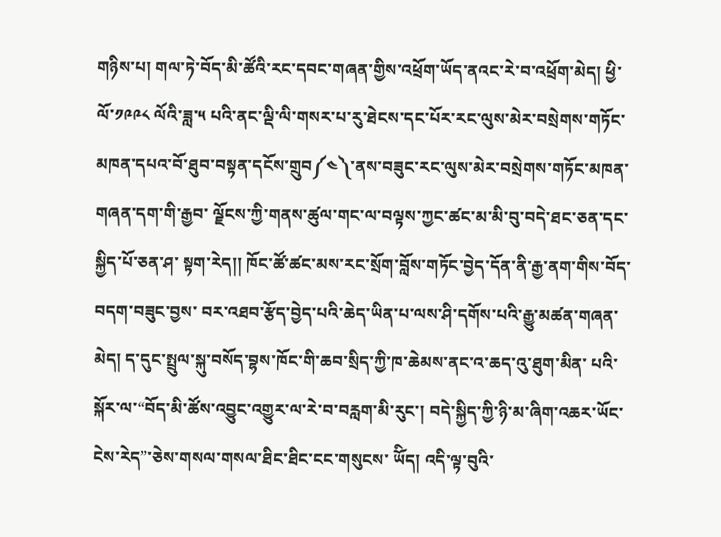གཉིས་པ། གལ་ཏེ་བོད་མི་ཚོའི་རང་དབང་གཞན་གྱིས་འཕྲོག་ཡོད་ནའང་རེ་བ་འཕྲོག་མེད། ཕྱི་ལོ་༡༩༩༨ ལོའི་ཟླ་༥ པའི་ནང་ལྡི་ལི་གསར་པ་རུ་ཐེངས་དང་པོར་རང་ལུས་མེར་བསྲེགས་གཏོང་མཁན་དཔའ་བོ་ཐུབ་བསྟན་དངོས་གྲུབ༼༤༽་ནས་བཟུང་རང་ལུས་མེར་བསྲེགས་གཏོང་མཁན་གཞན་དག་གི་རྒྱབ་ ལྗོངས་ཀྱི་གནས་ཚུལ་གང་ལ་བལྟས་ཀྱང་ཚང་མ་མི་བུ་བདེ་ཐང་ཅན་དང་སྐྱིད་པོ་ཅན་ཤ་ སྟག་རེད།། ཁོང་ཚོ་ཚང་མས་རང་སྲོག་བློས་གཏོང་བྱེད་དོན་ནི་རྒྱ་ནག་གིས་བོད་བདག་བཟུང་བྱས་ བར་འཐབ་རྩོད་བྱེད་པའི་ཆེད་ཡིན་པ་ལས་ཤི་དགོས་པའི་རྒྱུ་མཚན་གཞན་མེད། ད་དུང་སྤྲུལ་སྐུ་བསོད་བྷས་ཁོང་གི་ཆབ་སྲིད་ཀྱི་ཁ་ཆེམས་ནང་འ་ཆད་འུ་ཐུག་མིན་ པའི་སྐོར་ལ་“བོད་མི་ཚོས་འབྱུང་འགྱུར་ལ་རེ་བ་བརླག་མི་རུང་། བདེ་སྐྱིད་ཀྱི་ཉི་མ་ཞིག་འཆར་ཡོང་ངེས་རེད”་ཅེས་གསལ་གསལ་ཐིང་ཐིང་ངང་གསུངས་ ཡོིད། འདི་ལྟ་བུའི་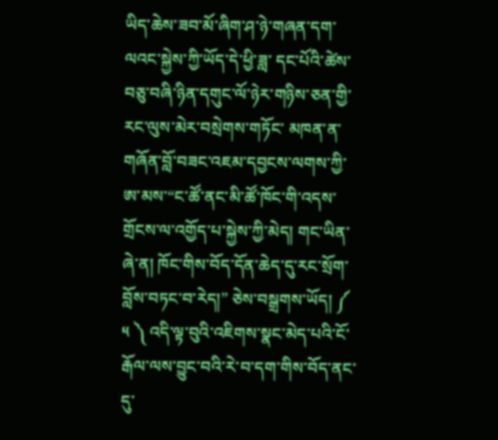ཡིད་ཆེས་ཟབ་མོ་ཞིག་ཤ་ཉེ་གཞན་དག་ལའང་སྐྱེས་ཀྱི་ཡོད་དེ་ཕྱི་ཟླ་ དང་པོའི་ཚེས་བཅུ་བཞི་ཉིན་དགུང་ལོ་ཉེར་གཉིས་ཅན་གྱི་རང་ལུས་མེར་བསྲེགས་གཏོང་ མཁན་ན་གཞོན་བློ་བཟང་འཇམ་དབྱངས་ལགས་ཀྱི་ཨ་མས་“ང་ཚོ་ནང་མི་ཚོ་ཁོང་གི་འདས་གྲོངས་ལ་འགྱོད་པ་སྐྱེས་ཀྱི་མེད། གང་ཡིན་ཞེ་ན། ཁོང་གིས་བོད་དོན་ཆེད་དུ་རང་སྲོག་བློས་བཏང་བ་རེད།” ཅེས་བསྒྲགས་ཡོད། ༼ ༥ ༽ འདི་ལྟ་བུའི་འཇིགས་སྣང་མེད་པའི་ངོ་རྒོལ་ལས་བྱུང་བའི་རེ་བ་དག་གིས་བོད་ནང་དུ་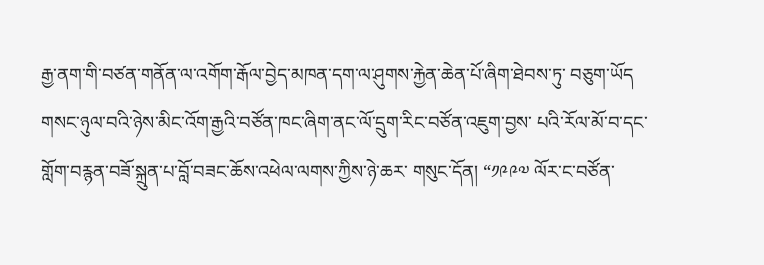རྒྱ་ནག་གི་བཙན་གནོན་ལ་འགོག་རྒོལ་བྱེད་མཁན་དག་ལ་ཤུགས་རྐྱེན་ཆེན་པོ་ཞིག་ཐེབས་ཏུ་ བཅུག་ཡོད
གསང་ཉུལ་བའི་ཉེས་མིང་འོག་རྒྱའི་བཙོན་ཁང་ཞིག་ནང་ལོ་དྲུག་རིང་བཙོན་འཇུག་བྱས་ པའི་རོལ་མོ་བ་དང་གློག་བརྙན་བཟོ་སྐྲུན་པ་བློ་བཟང་ཆོས་འཕེལ་ལགས་ཀྱིས་ཉེ་ཆར་ གསུང་དོན། “༡༩༩༧ ལོར་ང་བཙོན་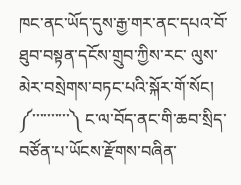ཁང་ནང་ཡོད་དུས་རྒྱ་གར་ནང་དཔའ་བོ་ཐུབ་བསྟན་དངོས་གྲུབ་ཀྱིས་རང་ ལུས་མེར་བསྲེགས་བཏང་པའི་སྐོར་གོ་སོང། ༼་་་་་་་་་་༽ ང་ལ་བོད་ནང་གི་ཆབ་སྲིད་བཙོན་པ་ཡོངས་རྫོགས་བཞིན་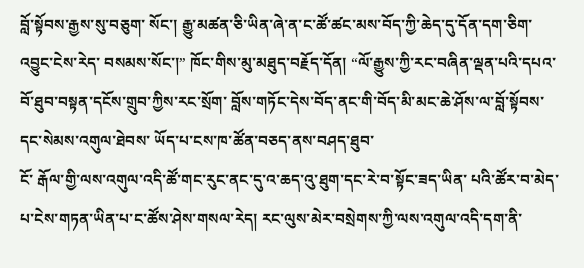བློ་སྟོབས་རྒྱས་སུ་བཅུག་ སོང་། རྒྱུ་མཚན་ཅི་ཡིན་ཞེ་ན་ང་ཚོ་ཚང་མས་བོད་ཀྱི་ཆེད་དུ་དོན་དག་ཅིག་འབྱུང་ངེས་རེད་ བསམས་སོང་།” ཁོང་གིས་མུ་མཐུད་བརྗོད་དོན། “ལོ་རྒྱུས་ཀྱི་རང་བཞིན་ལྡན་པའི་དཔའ་བོ་ཐུབ་བསྟན་དངོས་གྲུབ་ཀྱིས་རང་སྲོག་ བློས་གཏོང་དེས་བོད་ནང་གི་བོད་མི་མང་ཆེ་ཤོས་ལ་བློ་སྟོབས་དང་སེམས་འགུལ་ཐེབས་ ཡོད་པ་ངས་ཁ་ཚོན་བཅད་ནས་བཤད་ཐུབ་
ངོ་ རྒོལ་གྱི་ལས་འགུལ་འདི་ཚོ་གང་རུང་ནང་དུ་འ་ཆད་འུ་ཐུག་དང་རེ་བ་སྟོང་ཟད་ཡིན་ པའི་ཚོར་བ་མེད་པ་ངེས་གཏན་ཡིན་པ་ང་ཚོས་ཤེས་གསལ་རེད། རང་ལུས་མེར་བསྲེགས་ཀྱི་ལས་འགུལ་འདི་དག་ནི་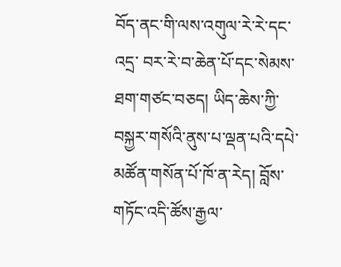བོད་ནང་གི་ལས་འགུལ་རེ་རེ་དང་འདྲ་ བར་རེ་བ་ཆེན་པོ་དང་སེམས་ཐག་གཙང་བཅད། ཡིད་ཆེས་ཀྱི་བསྐྱར་གསོའི་ནུས་པ་ལྡན་པའི་དཔེ་མཚོན་གསོན་པོ་ཁོ་ན་རེད། བློས་གཏོང་འདི་ཚོས་རྒྱལ་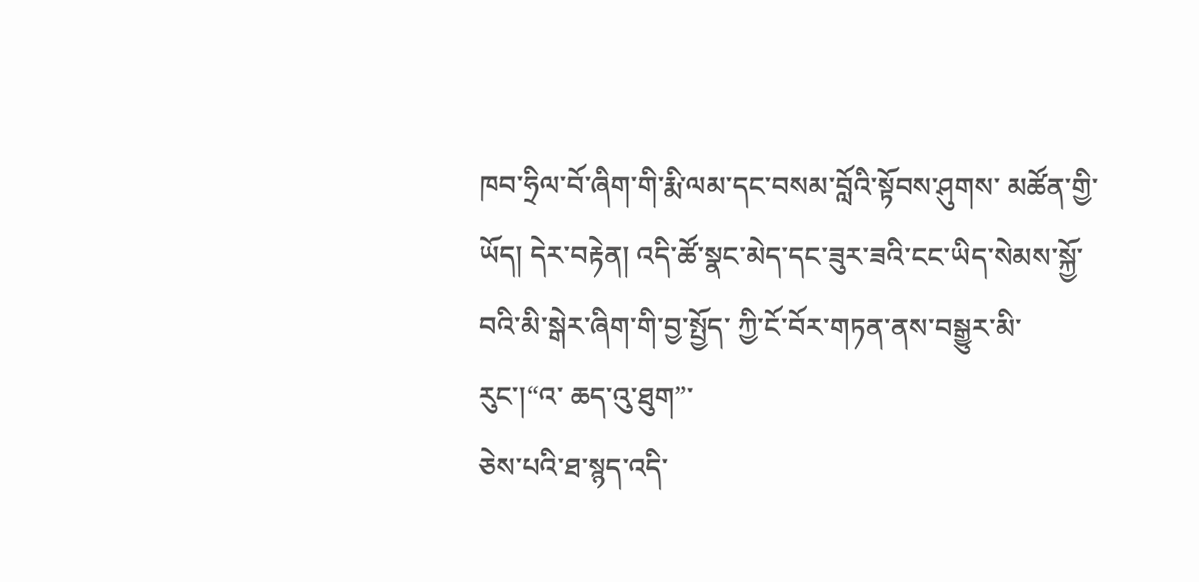ཁབ་ཧྲིལ་བོ་ཞིག་གི་རྨི་ལམ་དང་བསམ་བློའི་སྟོབས་ཤུགས་ མཚོན་གྱི་ཡོད། དེར་བརྟེན། འདི་ཚོ་སྣང་མེད་དང་ཟུར་ཟའི་ངང་ཡིད་སེམས་སྐྱོ་བའི་མི་སྒེར་ཞིག་གི་བྱ་སྤྱོད་ ཀྱི་ངོ་བོར་གཏན་ནས་བསྒྱུར་མི་རུང་།“འ་ ཆད་འུ་ཐུག”་
ཅེས་པའི་ཐ་སྙད་འདི་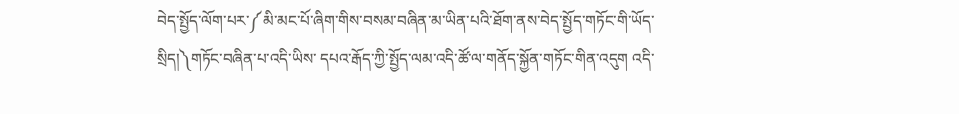བེད་སྤྱོད་ལོག་པར་༼མི་མང་པོ་ཞིག་གིས་བསམ་བཞིན་མ་ཡིན་པའི་ཐོག་ནས་བེད་སྤྱོད་གཏོང་གི་ཡོད་སྲིད།༽གཏོང་བཞིན་པ་འདི་ཡིས་ དཔའ་རྒོད་ཀྱི་སྤྱོད་ལམ་འདི་ཚོ་ལ་གནོད་སྐྱོན་གཏོང་གིན་འདུག འདི་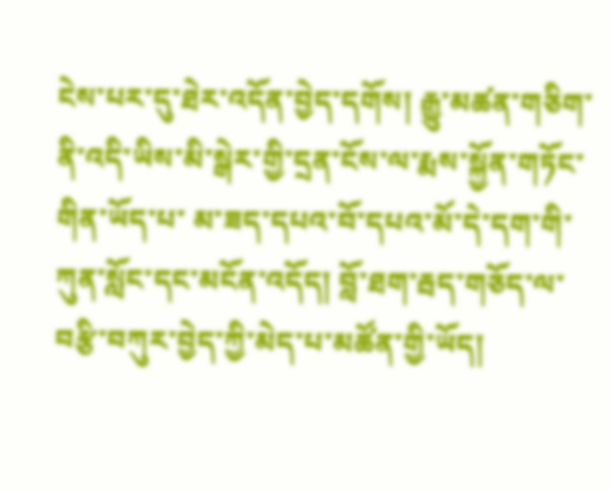ངེས་པར་དུ་ཐེར་འདོན་བྱེད་དགོས། རྒྱུ་མཚན་གཅིག་ནི་འདི་ཡིས་མི་སྒེར་གྱི་དྲན་ངོས་ལ་རྨས་སྐྱོན་གཏོང་གིན་ཡོད་པ་ མ་ཟད་དཔའ་བོ་དཔའ་མོ་དེ་དག་གི་ཀུན་སློང་དང་མངོན་འདོད། བློ་ཐག་རྦད་གཅོད་ལ་བརྩི་བཀུར་བྱེད་ཀྱི་མེད་པ་མཚོན་གྱི་ཡོད།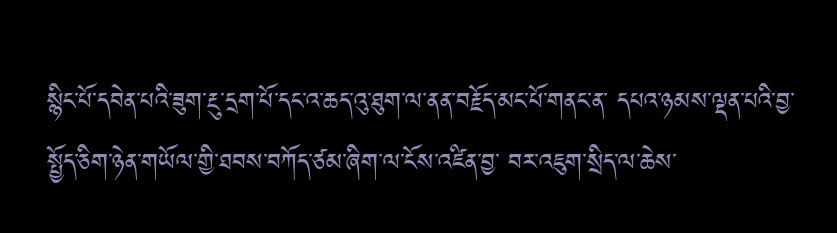སྙིང་པོ་དབེན་པའི་ཟུག་རྔུ་དྲག་པོ་དང་འ་ཆད་འུ་ཐུག་ལ་ནན་བརྗོད་མང་པོ་གནང་ན་ དཔའ་ཉམས་ལྡན་པའི་བྱ་སྤྱོད་ཅིག་ཉེན་གཡོལ་གྱི་ཐབས་བཀོད་ཙམ་ཞིག་ལ་ངོས་འཛིན་བྱ་ བར་འཇུག་སྲིད་ལ་ཆེས་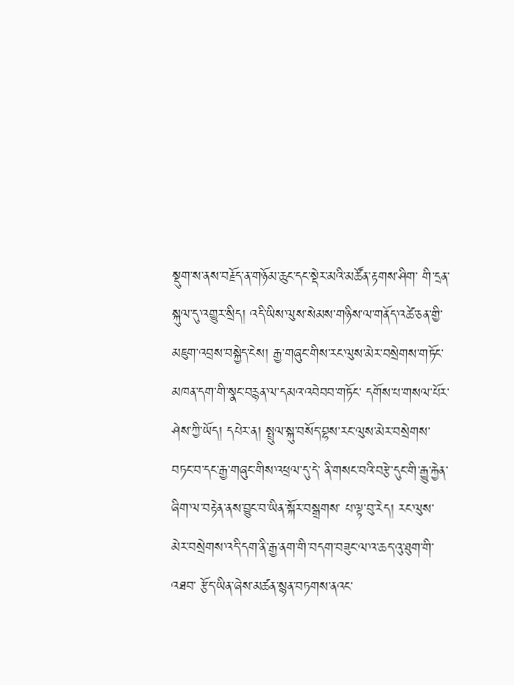སྡུག་ས་ནས་བརྗོད་ན་གཉོམ་ཆུང་དང་སྡེར་མའི་མཚོན་རྟགས་ཤིག་ གི་དྲན་སྐུལ་དུ་འགྱུར་སྲིད། འདི་ཡིས་ལུས་སེམས་གཉིས་ལ་གནོད་འཚེ་ཅན་གྱི་མཇུག་འབྲས་བསྐྱེད་ངེས། རྒྱ་གཞུང་གིས་རང་ལུས་མེར་བསྲེགས་གཏོང་མཁན་དག་གི་སྣང་བརྙན་ལ་དམའ་འབེབབ་གཏོང་ དགོས་པ་གསལ་པོར་ཤེས་ཀྱི་ཡོད། དཔེར་ན། སྤྲུལ་སྐུ་བསོད་བྷས་རང་ལུས་མེར་བསྲེགས་བཏང་བ་དང་རྒྱ་གཞུང་གིས་འཕྲལ་དུ་དེ་ ནི་གསང་བའི་བརྩེ་དུང་གི་རྒྱུ་རྐྱེན་ཞིག་ལ་བརྟེན་ནས་བྱུང་བ་ཡིན་སྐོར་བསྒྲགས་ པ་ལྟ་བུ་རེད། རང་ལུས་མེར་བསྲེགས་འདི་དག་ནི་རྒྱ་ནག་གི་བདག་བཟུང་ལ་འ་ཆད་འུ་ཐུག་གི་འཐབ་ རྩོད་ཡིན་ཞེས་མཚན་སྙན་བཏགས་ནའང་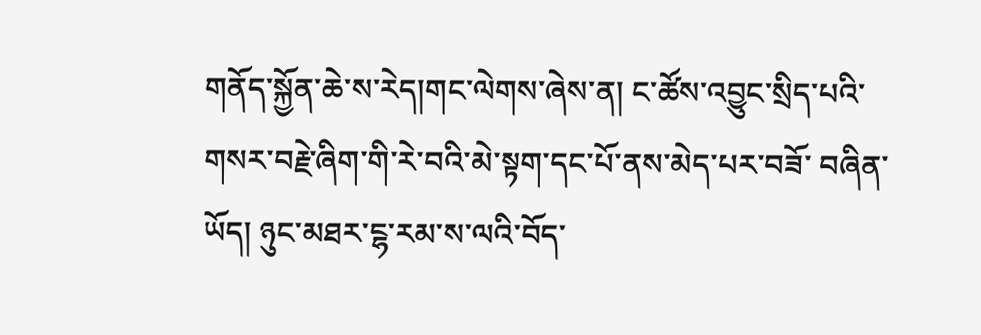གནོད་སྐྱོན་ཆེ་ས་རེད།གང་ལེགས་ཞེས་ན། ང་ཚོས་འབྱུང་སྲིད་པའི་གསར་བརྗེ་ཞིག་གི་རེ་བའི་མེ་སྟག་དང་པོ་ནས་མེད་པར་བཟོ་ བཞིན་ཡོད། ཉུང་མཐར་ངྷ་རམ་ས་ལའི་བོད་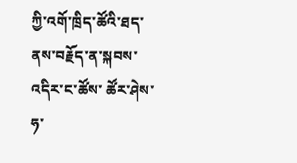ཀྱི་འགོ་ཁྲིད་ཚོའི་ཐད་ནས་བརྗོད་ན་སྐབས་འདིར་ང་ཚོས་ ཚོར་ཤེས་ཧ་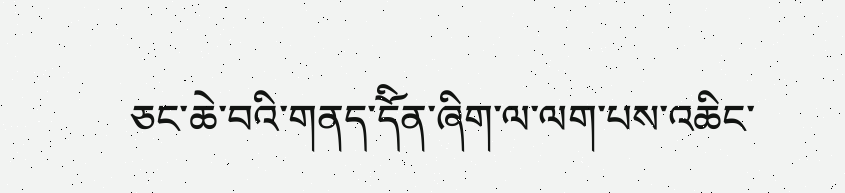ཅང་ཆེ་བའི་གནད་དོིན་ཞིག་ལ་ལག་པས་འཆིང་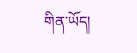གིན་ཡོད།